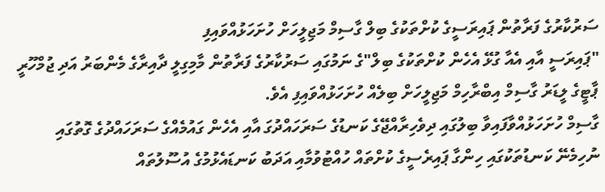ސަރުކާރުގެ ފަރާތުން ޕައިރަސީގެ ކުށްތަކުގެ ބިލް ގާސިމް މަޖިލީހަށް ހުށަހަޅުއްވައިފި
"ޕައިރަސީ އާއި އެއާ ގުޅޭ އެހެން ކުށްތަކުގެ ބިލް"ގެ ނަމުގައި ސަރުކާރުގެ ފަރާތުން މާމިގިލީ ދާއިރާގެ މެންބަރު އަދި ޖުމްހޫރީ ޕާޓީގެ ލީޑަރު ގާސިމް އިބްރާހިމް މަޖިލީހަށް ބިލެއް ހުށަހަޅުއްވައިފި އެވެ.
ގާސިމް ހުށަހަޅުއްވާފައިވާ ބިލުގައި ދިވެހިރާއްޖޭގެ ކަނޑުގެ ސަރަހައްދުގަ އާއި އެހެން ގައުމެއްގެ ސަރަހައްދުގެ ގޮތުގައި ނުހިމެނޭ ކަނޑުތަކުގައި ހިންގާ ޕައިރެސީގެ ކުށްތައް ހުއްޓުވުމާއި އަދަބު ކަނޑައެޅުމުގެ އުސޫލުތައް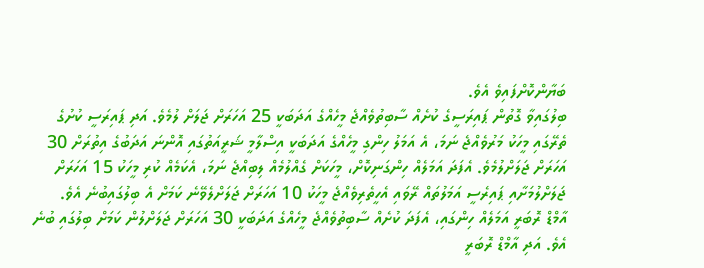ބަޔާންކޮށްފައިވެ އެވެ.
ބިލުގައިވާ ގޮތުން ޕައިރަސީގެ ކުށެއް ސާބިތުވެއްޖެ މީހެއްގެ އަދަބަކީ 25 އަހަރަށް ޖަލަށް ލުމެވެ. އަދި ޕައިރަސީ ކުށުގެ ތެރޭގައި މީހަކު މަރުވެއްޖެ ނަމަ، އެ އަމަލު ހިންގި މީހެއްގެ އަދަބަކީ އިސްލާމީ ޝަރީއަތުގައި އޮންނަ އަދަބުގެ އިތުރަށް 30 އަހަރަށް ޖަލަށްލުމެވެ. އެފަދަ އަމަލެއް ހިންގަނިކޮށް، މީހަކަށް ގެއްލުމެއް ލިބިއްޖެ ނަމަ، އެކަމެއް ކުރި މީހަކު 15 އަހަރަށް ޖަލަށްލުމަށާއި ޕައިރެސީ އަމަލުތައް ރޭވައި އެހީތެރިވެއްޖެ މީހަކު 10 އަހަރަށް ޖަލަށްލެވޭނެ ކަމަށް އެ ބިލުގައިބުނެ އެވެ.
އާމްޑް ރޮބަރީ އަމަލެއް ހިންގައި، އެފަދަ ކުށެއް ސާބިތުވެއްޖެ މީހެއްގެ އަދަބަކީ 30 އަހަރަށް ޖަލަށްލުން ކަމަށް ބިލުގައި ބުނެ އެވެ. އަދި އާމްޑް ރޮބަރީ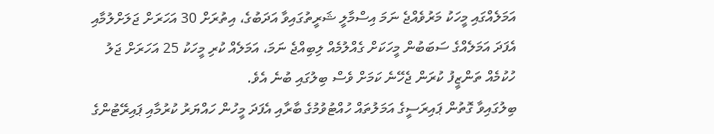އަމަލެއްގައި މީހަކު މަރުވެއްޖެ ނަމަ އިސްމާލީ ޝަރީތުގައިވާ އަދަބުގެ، އިތުރަށް 30 އަހަރަށް ޖަލަށްލުމާއި އެފަދަ އަމަލެއްގެ ސަބަބުން މީހަކަށް ގެއްލުމެއް ލިބިއްޖެ ނަމަ، އަމަލެއް ކުރި މީހަކު 25 އަހަރަށް ޖަލު ހުކުމެއް ތަންޒީފު ކުރަން ޖެހޭނެ ކަމަށް ވެސް ބިލުގައި ބުނެ އެވެ.
ބިލުގައިވާ ގޮތުން ޕައިރަސީގެ އަމަލުތައް ހުއްޓުވުމުގެ ބާރާއި އެފަދަ މީހުން ހައްޔަރު ކުރުމާއި ޕައިރޭޓުންގެ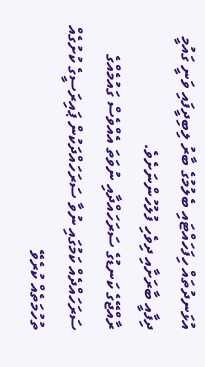އުޅަނދުތައް ހިފަހައްޓައި ބެލުމުގެ ބާރު ލިބިދީފައި ވަނީ ގައުމީ ދިފާއީ ބާރަށާއި ދިވެހި ފުލުހުންނަށެވެ.
ރާއްޖޭގެ ކަނޑުގެ ސަރަހައްދާއި ނުވަތަ އެއްވެސް ގައުމެއްގެ ސަރަހައްދެއް ކަމުގައި ނުވާ ސަރަހައްދަކުން ޕައިރަސީގެ ކުށުގެއް ތުހުމަތެއް ކުރެވޭ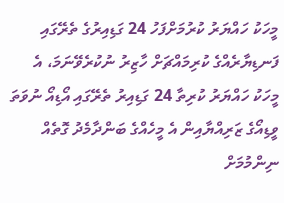މީހަކު ހައްޔަރު ކުރުމަށްފަހު 24 ގަޑިއިރުގެ ތެރޭގައި ފަނޑިޔާރެއްގެ ކުރިމައްޗަށް ހާޒިރު ނުކުރެވޭނަމަ، އެ މީހަކު ހައްޔަރު ކުރިތާ 24 ގަޑިއިރު ތެރޭގައި އޯޑިއޯ ނުވަތަ ވީޑިއޯގެ ޒަރިއްޔާއިން އެ މީހެއްގެ ބަންދާމެދު ގޮތެއް ނިންމުމަށް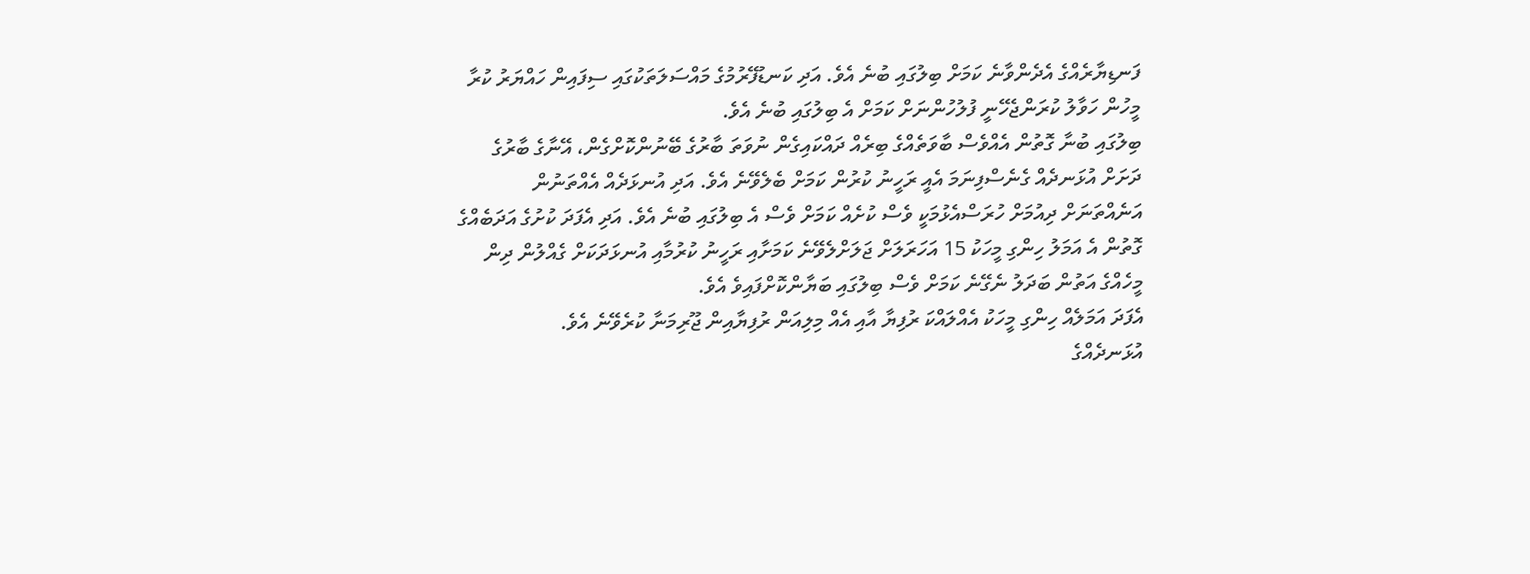ފަނޑިޔާރެއްގެ އެދެންވާނެ ކަމަށް ބިލުގައި ބުނެ އެވެ. އަދި ކަނޑުފޭރުމުގެ މައްސަލަތަކުގައި ސިފައިން ހައްޔަރު ކުރާ މީހުން ހަވާލު ކުރަންޖެހޭނީ ފުލުހުންނަށް ކަމަށް އެ ބިލުގައި ބުނެ އެވެ.
ބިލުގައި ބުނާ ގޮތުން އެއްވެސް ބާވަތެއްގެ ބިރެއް ދައްކައިގެން ނުވަތަ ބާރުގެ ބޭނުންކޮށްގެން، އޭނާގެ ބާރުގެ ދަށަށް އުޅަނދެއް ގެނެސްފިނަމަ އެއީ ރަހީނު ކުރުން ކަމަށް ބެލެވޭނެ އެވެ. އަދި އުނޅަދެއް އެއްތަނުން އަނެއްތަނަށް ދިއުމަށް ހުރަސްއެޅުމަކީ ވެސް ކުށެއް ކަމަށް ވެސް އެ ބިލުގައި ބުނެ އެވެ. އަދި އެފަދަ ކުށުގެ އަދަބެއްގެ ގޮތުން އެ އަމަލު ހިންގި މީހަކު 15 އަހަރަލަށް ޖަލަށްލެވޭނެ ކަމަށާއި ރަހީނު ކުރުމާއި އުނޅަދަކަށް ގެއްލުން ދިން މީހެއްގެ އަތުން ބަދަލު ނެގޭނެ ކަމަށް ވެސް ބިލުގައި ބަޔާންކޮށްފައިވެ އެވެ.
އެފަދަ އަމަލެއް ހިންގި މީހަކު އެއްލައްކަ ރުފިޔާ އާއި އެއް މިލިއަން ރުފިޔާއިން ޖޫރިމަނާ ކުރެވޭނެ އެވެ.
އުޅަނދެއްގެ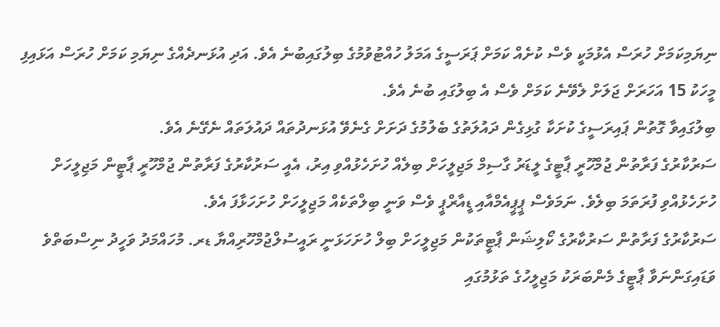ނިޔަމިކަމަށް ހުރަސް އެޅުމަކީ ވެސް ކުށެއް ކަމަށް ޕަރަސީގެ އަމަލު ހުއްޓުވުމުގެ ބިލުގައިބުނެ އެވެ. އަދި އުޅަނދެއްގެ ނިޔަމި ކަމަށް ހުރަސް އަޅައިފި މީހަކު 15 އަހަރަށް ޖަލަށް ލެވޭނެ ކަމަށް ވެސް އެ ބިލުގައި ބުނެ އެވެ.
ބިލުގައިވާ ގޮތުން ޕައިރަސީގެ ކުށަކާ ގުޅިގެން ދައުލަތުގެ ބެލުމުގެ ދަށަށް ގެނެވޭ އުޅަނދުތައް ދައުލަތައް ނެގޭނެ އެވެ.
ސަރުކާރުގެ ފަރާތުން ޖުމްހޫރީ ޕާޓީގެ ލީޑަރު ގާސިމް މަޖިލީހަށް ބިލެއް ހުށަހެޅުއްވި އިރު، އެއީ ސަރުކާރުގެ ފަރާތުން ޖުމްހޫރީ ޕާޓީން މަޖިލީހަށް ހުށަހެޅުއްވި ފުރަތަމަ ބިލެވެ. ނަމަވެސް ޕީޕީއެމްއާއި ޑީއާރްޕީ ވެސް ވަނީ ބިލްތަކެއް މަޖިލީހަށް ހުށަހަޅާފަ އެވެ.
ސަރުކާރުގެ ފަރާތުން ސަރުކާރުގެ ކޯލިޝަން ޕާޓީތަކުން މަޖިލީހަށް ބިލް ހުށަހަޅަނީ ރައީސުލްޖުމްހޫރިއްޔާ ޑރ. މުހައްމަދު ވަހީދު ނިސްބަތްވެ ވަޑައިގަންނަވާ ޕާޓީގެ މެންބަރަކު މަޖިލީހުގެ ތަޅުމުގައި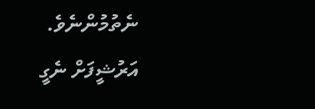ނެތުމުންނެވެ.
އަރުޝީފަށް ނެގީ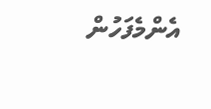އެންމެފަހުން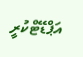އަޕްޑޭޓްކުރީ